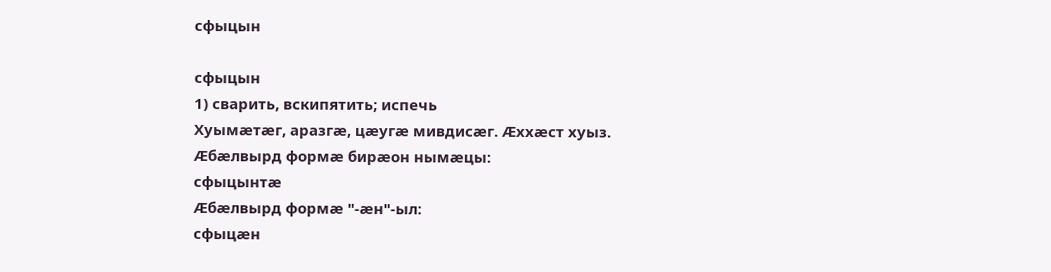сфыцын

сфыцын
1) сварить, вскипятить; испечь
Хуымæтæг, аразгæ, цæугæ мивдисæг. Æххæст хуыз.
Æбæлвырд формæ бирæон нымæцы:
сфыцынтæ
Æбæлвырд формæ "-æн"-ыл:
сфыцæн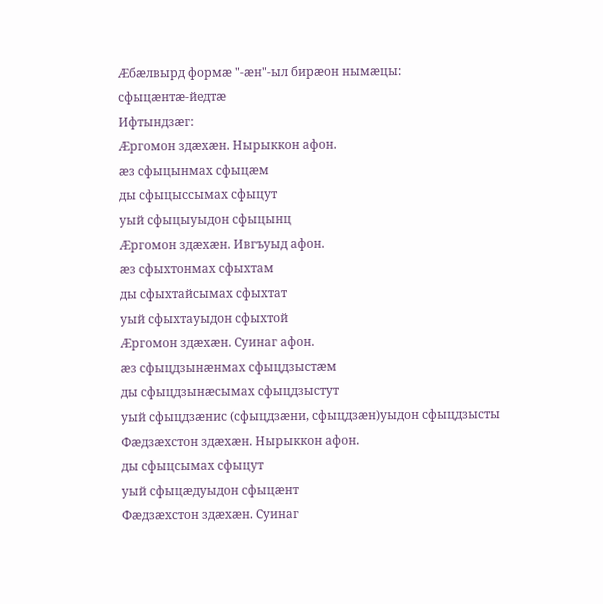Æбæлвырд формæ "-æн"-ыл бирæон нымæцы:
сфыцæнтæ-йедтæ
Ифтындзæг:
Æргомон здæхæн. Нырыккон афон.
æз сфыцынмах сфыцæм
ды сфыцыссымах сфыцут
уый сфыцыуыдон сфыцынц
Æргомон здæхæн. Ивгъуыд афон.
æз сфыхтонмах сфыхтам
ды сфыхтайсымах сфыхтат
уый сфыхтауыдон сфыхтой
Æргомон здæхæн. Суинаг афон.
æз сфыцдзынæнмах сфыцдзыстæм
ды сфыцдзынæсымах сфыцдзыстут
уый сфыцдзæнис (сфыцдзæни, сфыцдзæн)уыдон сфыцдзысты
Фæдзæхстон здæхæн. Нырыккон афон.
ды сфыцсымах сфыцут
уый сфыцæдуыдон сфыцæнт
Фæдзæхстон здæхæн. Суинаг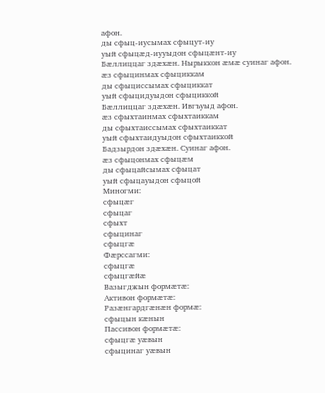афон.
ды сфыц-иусымах сфыцут-иу
уый сфыцæд-иууыдон сфыцæнт-иу
Бæллиццаг здæхæн. Нырыккон æмæ суинаг афон.
æз сфыцинмах сфыциккам
ды сфыциссымах сфыциккат
уый сфыцидуыдон сфыциккой
Бæллиццаг здæхæн. Ивгъуыд афон.
æз сфыхтаинмах сфыхтаиккам
ды сфыхтаиссымах сфыхтаиккат
уый сфыхтаидуыдон сфыхтаиккой
Бадзырдон здæхæн. Суинаг афон.
æз сфыцонмах сфыцæм
ды сфыцайсымах сфыцат
уый сфыцауыдон сфыцой
Миногми:
сфыцæг
сфыцаг
сфыхт
сфыцинаг
сфыцгæ
Фæрссагми:
сфыцгæ
сфыцгæйæ
Вазыгджын формæтæ:
Активон формæтæ:
Разæнгардгæнæн формæ:
сфыцын кæнын
Пассивон формæтæ:
сфыцгæ уæвын
сфыцинаг уæвын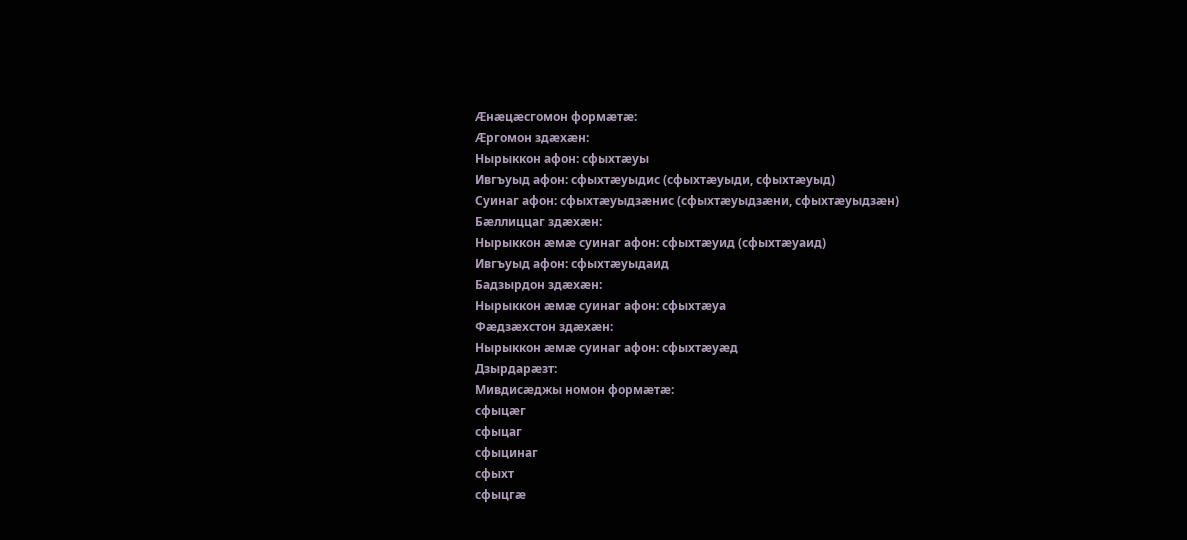Æнæцæсгомон формæтæ:
Æргомон здæхæн:
Нырыккон афон: сфыхтæуы
Ивгъуыд афон: сфыхтæуыдис (сфыхтæуыди, сфыхтæуыд)
Суинаг афон: сфыхтæуыдзæнис (сфыхтæуыдзæни, сфыхтæуыдзæн)
Бæллиццаг здæхæн:
Нырыккон æмæ суинаг афон: сфыхтæуид (сфыхтæуаид)
Ивгъуыд афон: сфыхтæуыдаид
Бадзырдон здæхæн:
Нырыккон æмæ суинаг афон: сфыхтæуа
Фæдзæхстон здæхæн:
Нырыккон æмæ суинаг афон: сфыхтæуæд
Дзырдарæзт:
Мивдисæджы номон формæтæ:
сфыцæг
сфыцаг
сфыцинаг
сфыхт
сфыцгæ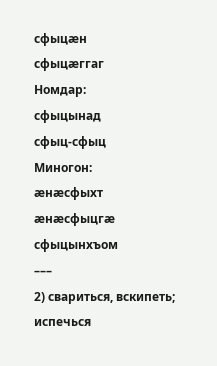сфыцæн
сфыцæггаг
Номдар:
сфыцынад
сфыц-сфыц
Миногон:
æнæсфыхт
æнæсфыцгæ
сфыцынхъом
–––
2) свариться, вскипеть; испечься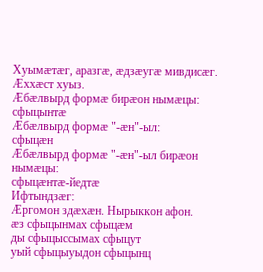Хуымæтæг, аразгæ, æдзæугæ мивдисæг. Æххæст хуыз.
Æбæлвырд формæ бирæон нымæцы:
сфыцынтæ
Æбæлвырд формæ "-æн"-ыл:
сфыцæн
Æбæлвырд формæ "-æн"-ыл бирæон нымæцы:
сфыцæнтæ-йедтæ
Ифтындзæг:
Æргомон здæхæн. Нырыккон афон.
æз сфыцынмах сфыцæм
ды сфыцыссымах сфыцут
уый сфыцыуыдон сфыцынц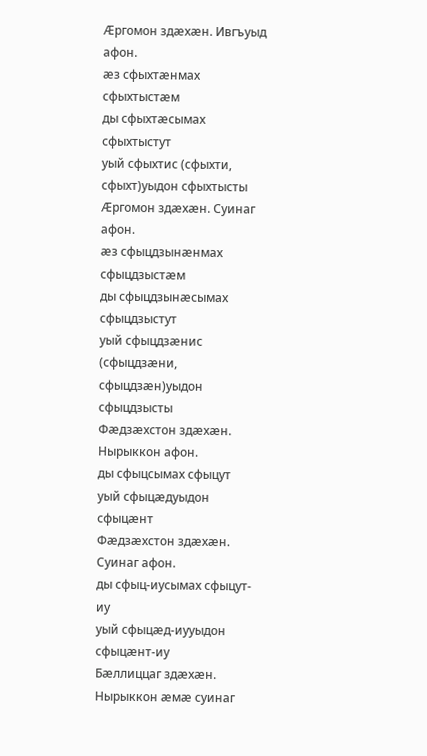Æргомон здæхæн. Ивгъуыд афон.
æз сфыхтæнмах сфыхтыстæм
ды сфыхтæсымах сфыхтыстут
уый сфыхтис (сфыхти, сфыхт)уыдон сфыхтысты
Æргомон здæхæн. Суинаг афон.
æз сфыцдзынæнмах сфыцдзыстæм
ды сфыцдзынæсымах сфыцдзыстут
уый сфыцдзæнис (сфыцдзæни, сфыцдзæн)уыдон сфыцдзысты
Фæдзæхстон здæхæн. Нырыккон афон.
ды сфыцсымах сфыцут
уый сфыцæдуыдон сфыцæнт
Фæдзæхстон здæхæн. Суинаг афон.
ды сфыц-иусымах сфыцут-иу
уый сфыцæд-иууыдон сфыцæнт-иу
Бæллиццаг здæхæн. Нырыккон æмæ суинаг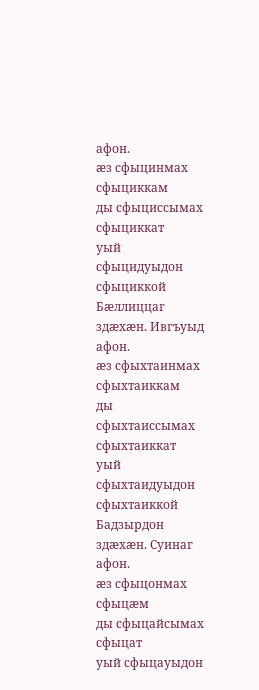афон.
æз сфыцинмах сфыциккам
ды сфыциссымах сфыциккат
уый сфыцидуыдон сфыциккой
Бæллиццаг здæхæн. Ивгъуыд афон.
æз сфыхтаинмах сфыхтаиккам
ды сфыхтаиссымах сфыхтаиккат
уый сфыхтаидуыдон сфыхтаиккой
Бадзырдон здæхæн. Суинаг афон.
æз сфыцонмах сфыцæм
ды сфыцайсымах сфыцат
уый сфыцауыдон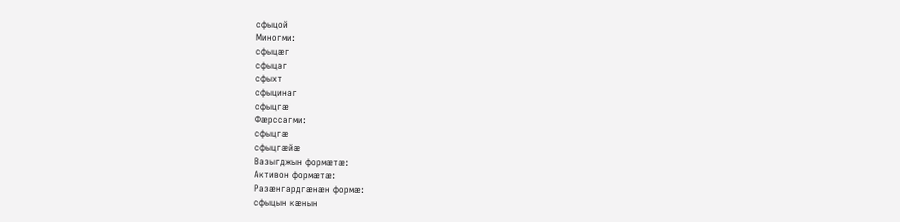сфыцой
Миногми:
сфыцæг
сфыцаг
сфыхт
сфыцинаг
сфыцгæ
Фæрссагми:
сфыцгæ
сфыцгæйæ
Вазыгджын формæтæ:
Активон формæтæ:
Разæнгардгæнæн формæ:
сфыцын кæнын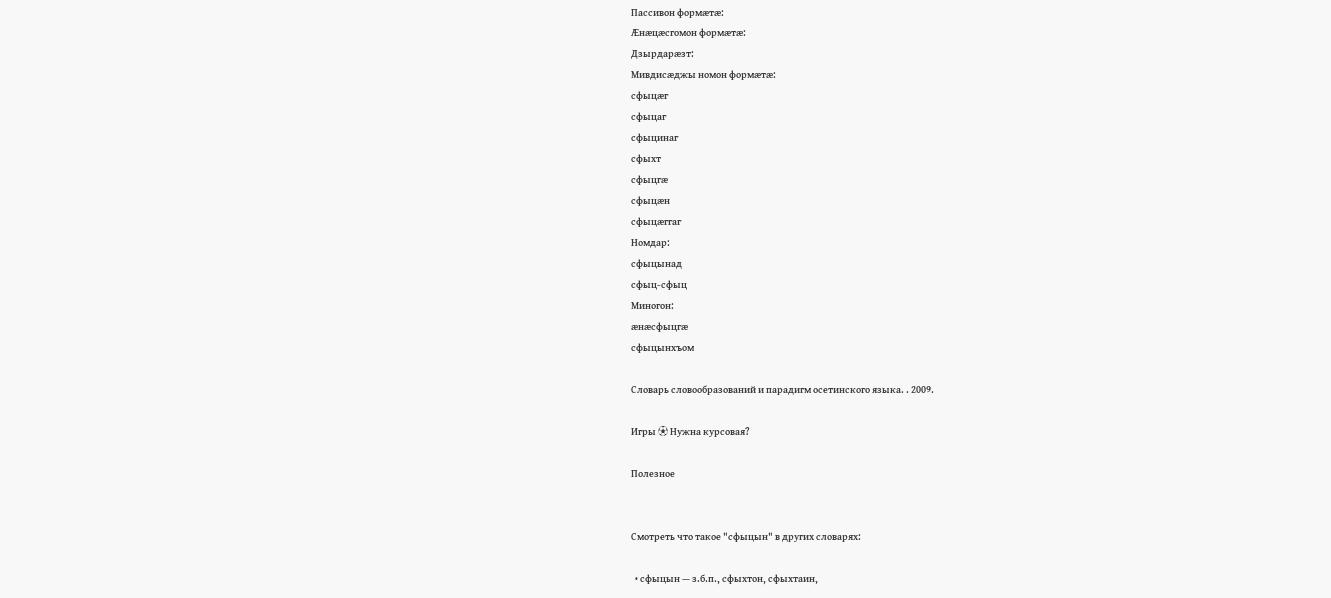Пассивон формæтæ:
Æнæцæсгомон формæтæ:
Дзырдарæзт:
Мивдисæджы номон формæтæ:
сфыцæг
сфыцаг
сфыцинаг
сфыхт
сфыцгæ
сфыцæн
сфыцæггаг
Номдар:
сфыцынад
сфыц-сфыц
Миногон:
æнæсфыцгæ
сфыцынхъом

Словарь словообразований и парадигм осетинского языка. . 2009.

Игры ⚽ Нужна курсовая?

Полезное


Смотреть что такое "сфыцын" в других словарях:

  • сфыцын — з.б.п., сфыхтон, сфыхтаин,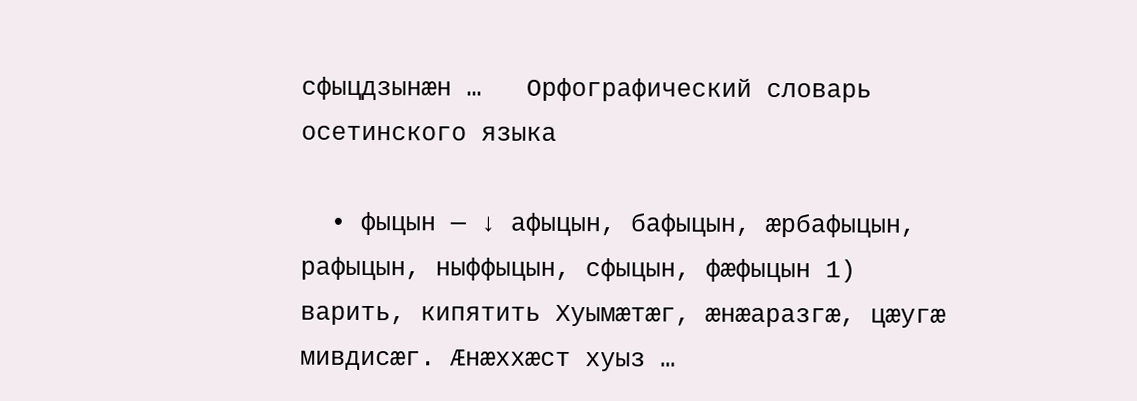сфыцдзынæн …   Орфографический словарь осетинского языка

  • фыцын — ↓ афыцын, бафыцын, æрбафыцын, рафыцын, ныффыцын, сфыцын, фæфыцын 1) варить, кипятить Хуымæтæг, æнæаразгæ, цæугæ мивдисæг. Æнæххæст хуыз …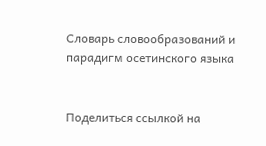Словарь словообразований и парадигм осетинского языка


Поделиться ссылкой на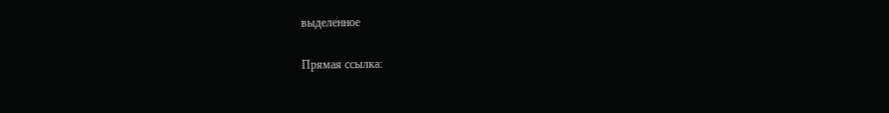выделенное

Прямая ссылка: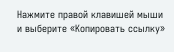Нажмите правой клавишей мыши и выберите «Копировать ссылку»